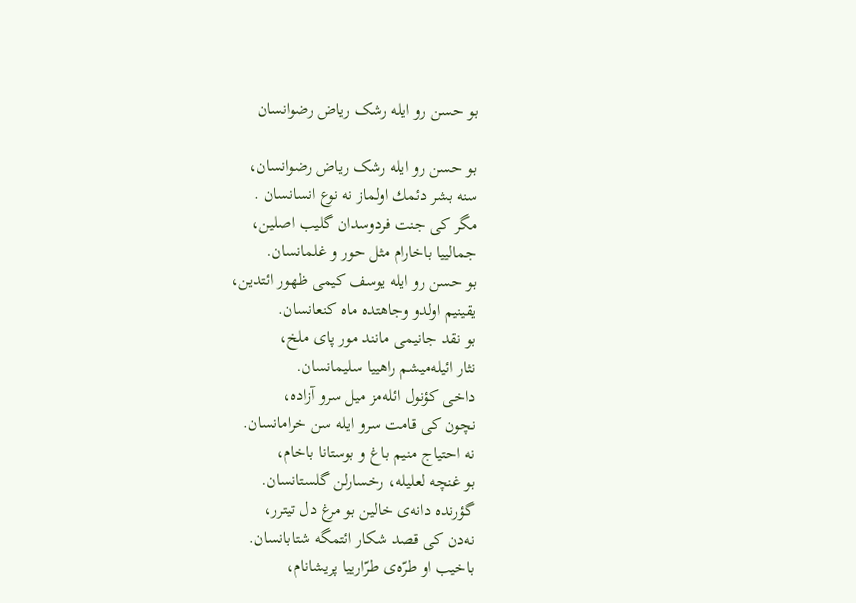بو حسن رو ایله رشک ریاض رضوانسان

بو حسن رو ایله رشک ریاض رضوانسان،
سنه بشر دئمك اولماز نه نوع انسانسان .
مگر کی جنت فردوسدان گلیب اصلین،
جمالییا باخارام مثل حور و غلمانسان.
بو حسن رو ایله یوسف کیمی ظهور ائتدین،
یقینیم اولدو وجاهتده ماه کنعانسان.
بو نقد جانیمی مانند مور پای ملخ،
نثار ائیله‌میشم راهییا سلیمانسان.
داخی کؤنول ائله‌مز میل سرو آزاده،
نچون کی قامت سرو ایله سن خرامانسان.
نه احتیاج منیم باغ و بوستانا باخام،
بو غنچه لعلیله، رخسارلن گلستانسان.
گؤرنده دانه‌ی خالین بو مرغ دل تیترر،
نه‌دن کی قصد شکار ائتمگه شتابانسان.
باخیب او طرّه‌ی طرّارییا پریشانام،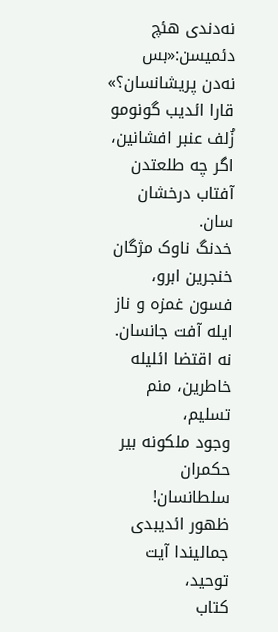نه‌دندی هئچ دئمیسن:«بس نه‌دن پریشانسان؟»
قارا ائدیب گونومو زُلف عنبر افشانین،
اگر چه طلعتدن آفتاب درخشان سان.
خدنگ ناوک مژگان خنجرین ابرو،
فسون غمزه و ناز ایله آفت جانسان.
نه اقتضا ائلیله خاطرین، منم تسلیم،
وجود ملکونه بیر حکمران سلطانسان!
ظهور ائدیبدی جمالیندا آیت توحید،
کتاب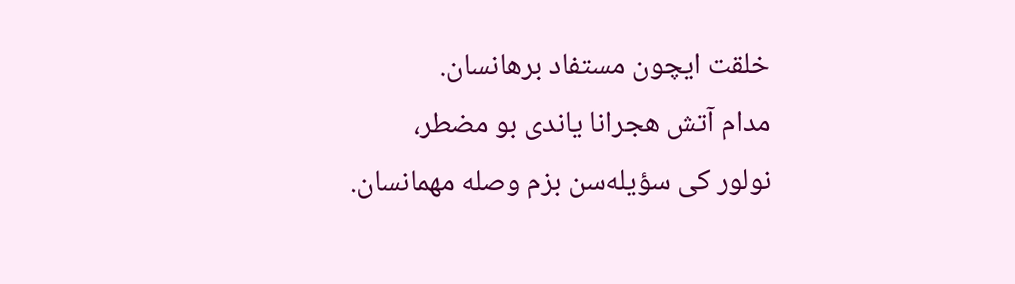خلقت ایچون مستفاد برهانسان.
مدام آتش هجرانا یاندی بو مضطر،
نولور کی سؤیله‌سن بزم وصله مهمانسان.